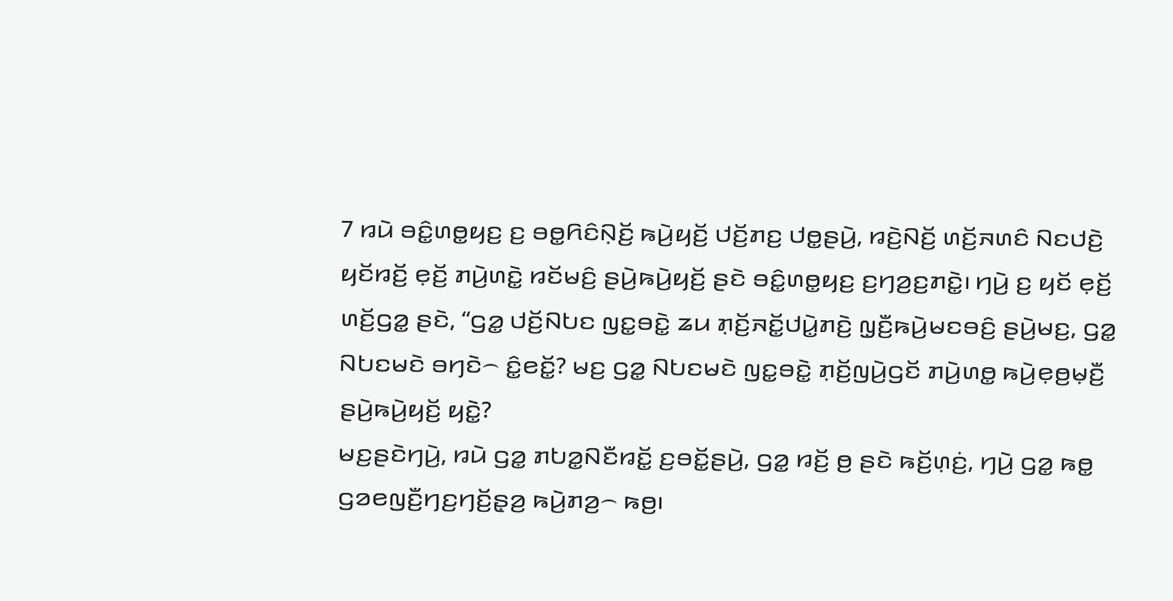7 ꤙꤣꤧ ꤋꤢꤨ꤭ꤛꤥ꤭ꤟꤢ꤬ ꤢ꤬ ꤋꤥ꤭ꤖꤢꤨꤡ꤫ꤢꤩ꤬ ꤒꤣꤧ꤬ꤟꤢꤩ꤬ ꤓꤢꤩ꤬ꤊꤢ꤬ ꤓꤥ꤭ꤔꤣꤧ꤬, ꤙꤢꤧ꤬ꤡꤢꤩ꤬ ꤛꤢꤩ꤬ꤏꤛꤢꤨ ꤡꤢꤓꤢꤧ꤬ ꤟꤢꤩꤙꤢꤩ꤬ ꤕ꤫ꤢꤩ꤬ ꤊꤣꤧ꤬ꤛꤢꤧ꤭ ꤙꤢꤩꤗꤢꤨ꤬ ꤔꤣꤧ꤬ꤒꤣꤧ꤬ꤟꤢꤩ꤬ ꤔꤢꤧ ꤋꤢꤨ꤭ꤛꤥ꤭ꤟꤢ꤬ ꤢ꤬ꤚꤤ꤬ꤢ꤬ꤊꤢꤧ꤭꤯ ꤚꤣꤧ꤬ ꤢ꤬ ꤟꤢꤩ ꤕ꤫ꤢꤩ꤬ ꤛꤢꤩ꤬ꤞꤤ꤭ ꤔꤢꤧ, “ꤞꤤ꤭ ꤓꤢꤩ꤬ꤡꤝꤢ ꤜꤢ꤭ꤋꤢꤧ꤭ ꤘꤣ ꤊ꤫ꤢꤩ꤬ꤏꤢꤩ꤭ꤓꤣꤧ꤭ꤊꤢꤧ꤬ ꤜ꤫ꤢꤪ꤬ꤒꤣꤧ꤬ꤗꤢꤋꤢꤨ꤬ ꤔꤣꤧ꤬ꤗꤢ꤬, ꤞꤤ꤭ ꤡꤝꤢꤗꤢꤧ ꤋꤚꤢꤧ꤮ ꤢꤨ꤭ꤕꤢꤩ꤭? ꤗꤢ꤬ ꤞꤤ꤭ ꤡꤝꤢꤗꤢꤧ ꤜꤢ꤭ꤋꤢꤧ꤭ ꤊ꤫ꤢꤩ꤬ꤜꤣꤧ꤬ꤞꤢꤩ ꤊꤣꤧ꤬ꤛꤥ꤭ ꤒꤣꤧ꤬ꤕ꤫ꤥ꤬ꤗ꤫ꤢꤪ꤬ ꤔꤣꤧ꤬ꤒꤣꤧ꤬ꤟꤢꤩ꤬ ꤟꤢꤧ꤭?
ꤗꤢ꤬ꤔꤢꤧꤚꤣꤧ꤬, ꤙꤣꤧ ꤞꤤ꤭ ꤊꤝꤤ꤭ꤡꤢꤪꤙꤢꤩ꤭ ꤢ꤬ꤋꤢꤩ꤭ꤔꤣꤧ꤬, ꤞꤤ꤭ ꤙꤢꤩ꤬ ꤥ꤬ ꤔꤢꤧ ꤒꤢꤩ꤬ꤛ꤫ꤢꤦ꤬, ꤚꤣꤧ꤬ ꤞꤤ꤭ ꤒꤥ꤭ ꤞꤤꤕꤜꤢꤪ꤬ꤚꤢ꤬ꤚꤢꤩ꤬ꤔ꤫ꤤ꤬ ꤒꤣꤧ꤬ꤊꤤ꤬꤮ ꤒꤥ꤬꤯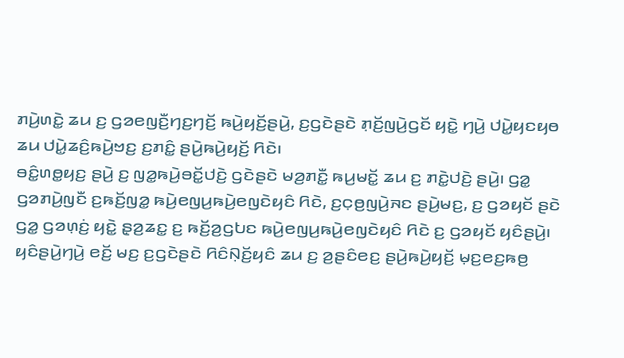ꤊꤣꤧ꤬ꤛꤢꤧ꤭ ꤘꤣ ꤢ꤬ ꤞꤤꤕꤜꤢꤪ꤬ꤚꤢ꤬ꤚꤢꤩ꤬ ꤒꤣꤧ꤬ꤟꤢꤩ꤬ꤔꤣꤧ꤬, ꤢ꤬ꤞꤢꤧꤔꤢꤧ ꤊ꤫ꤢꤩ꤬ꤜꤣꤧ꤬ꤞꤢꤩ ꤟꤢꤧ꤭ ꤚꤣꤧ꤬ ꤓꤣꤧ꤭ꤟꤢꤟꤥ ꤘꤣ ꤓꤣꤧ꤭ꤘꤢꤨ꤬ꤒꤣꤧ꤬ꤠꤢ꤬ ꤢ꤬ꤊꤢꤨ꤭ ꤔꤣꤧ꤬ꤒꤣꤧ꤬ꤟꤢꤩ꤬ ꤖꤢꤧ꤯
ꤋꤢꤨ꤭ꤛꤥ꤭ꤟꤢ꤬ ꤔꤣꤧ꤬ ꤢ꤬ ꤜꤤ꤭ꤒꤣꤧ꤬ꤋꤢꤩ꤭ꤓꤢꤧ꤬ ꤞꤢꤧꤔꤢꤧ ꤗꤤ꤬ꤊꤢꤪ꤭ ꤒꤣ꤬ꤗꤢꤩ꤭ ꤘꤣ ꤢ꤬ ꤊꤢꤧ꤭ꤓꤢꤧ꤬ ꤔꤣꤧ꤬꤯ ꤞꤤ꤭ ꤞꤤꤊꤣꤧ꤬ꤜꤢꤪ ꤢ꤬ꤒꤢꤩ꤬ꤜꤤ꤭ ꤒꤣꤧ꤬ꤕꤜꤣ꤬ꤒꤣꤧ꤬ꤕꤜꤢꤧꤟꤢꤨ ꤖꤢꤧ, ꤢ꤬ꤍ꤫ꤥ꤬ꤜꤣꤧ꤬ꤏꤢ ꤔꤣꤧ꤬ꤗꤢ꤬, ꤢ꤬ ꤞꤤꤟꤢꤩ ꤔꤢꤧ ꤞꤤ꤭ ꤞꤤꤛ꤫ꤢꤦ꤬ ꤟꤢꤧ꤭ ꤔ꤫ꤤ꤬ꤘꤢ꤭ ꤢ꤬ ꤒꤢꤩ꤬ꤤ꤬ꤞꤝꤢ ꤒꤣꤧ꤬ꤕꤜꤣ꤬ꤒꤣꤧ꤬ꤕꤜꤢꤧꤟꤢꤨ ꤖꤢꤧ ꤢ꤬ ꤞꤤꤟꤢꤩ ꤟꤢꤨꤔꤣꤧ꤬꤯
ꤟꤢꤨꤔꤣꤧ꤬ꤚꤣꤧ꤬ ꤕꤢꤩ꤬ ꤗꤢ꤬ ꤢ꤬ꤞꤢꤧꤔꤢꤧ ꤖꤢꤨꤡ꤫ꤢꤩ꤬ꤟꤢꤨ ꤘꤣ ꤢ꤬ ꤤ꤬ꤔꤢꤨꤕꤢ꤬ ꤔꤣꤧ꤬ꤒꤣꤧ꤬ꤟꤢꤩ꤬ ꤗ꤫ꤢ꤬ꤕꤢ꤬ꤒꤥ꤬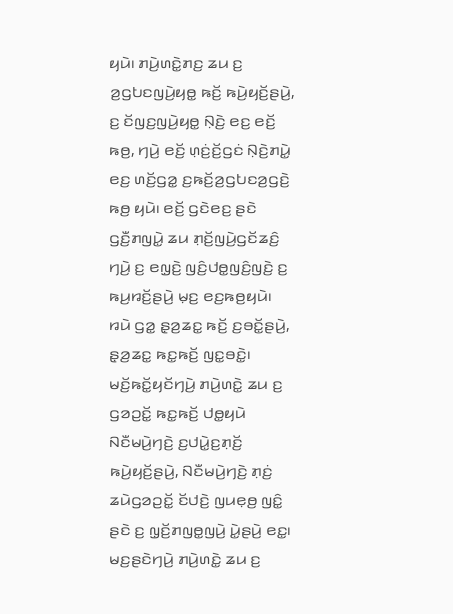ꤟꤣꤧ꤯ ꤊꤣꤧ꤬ꤛꤢꤧ꤭ꤊꤢ꤬ ꤘꤣ ꤢ꤬ ꤤ꤬ꤞꤝꤢꤜꤣꤧ꤬ꤟꤥ꤭ ꤒꤢꤩ꤬ ꤒꤣꤧ꤬ꤟꤢꤩ꤬ꤔꤣꤧ꤬, ꤢ꤬ ꤢꤩꤜꤢ꤬ꤜꤣꤧ꤬ꤟꤥ꤭ ꤡ꤫ꤢꤧ꤬ ꤕꤢ꤬ ꤕꤢꤩ꤬ ꤒꤥ꤬, ꤚꤣꤧ꤬ ꤕꤢꤩ꤬ ꤛ꤫ꤢꤦ꤬ꤢꤩ꤬ꤞꤢꤦ ꤡ꤫ꤢꤧ꤬ꤊꤣꤧ꤭ ꤕꤢ꤬ ꤛꤢꤩ꤬ꤞꤤ꤭ ꤢ꤬ꤒꤢꤩ꤬ꤤ꤬ꤞꤝꤢꤤ꤬ꤞꤢꤧ꤬ ꤒꤥ꤬ ꤟꤣꤧ꤯ ꤕꤢꤩ꤬ ꤞꤢꤧꤕꤢ꤬ ꤔꤢꤧ ꤞꤢꤪ꤬ꤊꤜꤣꤧ꤭ ꤘꤣ ꤊ꤫ꤢꤩ꤬ꤜꤣꤧ꤬ꤞꤢꤩꤘꤢꤨ꤬ ꤚꤣꤧ꤬ ꤢ꤬ ꤕꤜ꤫ꤢꤧ꤬ ꤜꤢꤨ꤬ꤓꤥ꤭ꤜꤢꤨ꤬ꤜꤢꤧ꤬ ꤢ꤬ ꤒꤣ꤬ꤙꤢꤩ꤬ꤔꤣꤧ꤬ ꤗ꤫ꤢ꤬ ꤕꤢ꤬ꤒꤥ꤬ꤟꤣꤧ꤯
ꤙꤣꤧ ꤞꤤ꤭ ꤔ꤫ꤤ꤬ꤘꤢ꤭ ꤒꤢꤩ꤬ ꤢ꤬ꤋꤢꤩ꤭ꤔꤣꤧ꤬, ꤔ꤫ꤤ꤬ꤘꤢ꤭ ꤒꤢ꤭ꤒꤢꤩ꤬ ꤜꤢ꤭ꤋꤢꤧ꤭꤯ ꤗꤢꤩ꤬ꤒꤢꤩ꤭ꤟꤢꤩꤚꤣꤧ꤬ ꤊꤣꤧ꤬ꤛꤢꤧ꤭ ꤘꤣ ꤢ꤬ ꤞꤤꤑꤢꤩ꤭ ꤒꤢ꤭ꤒꤢꤩ꤬ ꤓꤥ꤭ꤟꤣꤧ ꤡꤢꤪꤗꤣꤧ꤬ꤚꤢꤧ꤬ ꤢ꤬ꤓꤣꤧ꤭ꤢ꤬ꤊ꤫ꤢꤩ꤬ ꤒꤣꤧ꤬ꤟꤢꤩ꤬ꤔꤣꤧ꤬, ꤡꤢꤪꤗꤣꤧ꤬ꤚꤢꤧ꤬ ꤊ꤫ꤢꤦ꤬ ꤘꤣꤧꤞꤤꤑꤢꤩ꤭ ꤢꤩꤓꤢꤧ꤬ ꤜꤣꤕ꤫ꤥ꤬ ꤜꤢꤨ꤭ ꤔꤢꤧ ꤢ꤬ ꤜ꤫ꤢꤩ꤬ꤊꤜꤥ꤭ꤜꤣꤧ꤬ ꤣꤧ꤭ꤔꤣꤧ꤬ ꤕꤢ꤭꤯ ꤗꤢ꤬ꤔꤢꤧꤚꤣꤧ꤬ ꤊꤣꤧ꤬ꤛꤢꤧ꤭ ꤘꤣ ꤢ꤬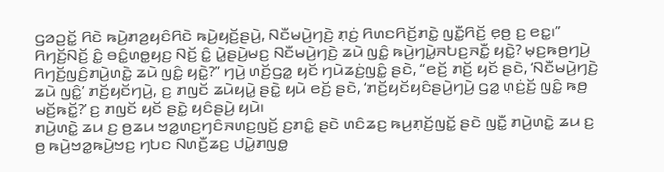ꤞꤤꤑꤢꤩ꤭ ꤖꤢꤧ ꤒꤣꤧ꤬ꤊꤤ꤬ꤟꤢꤨꤖꤢꤧ ꤒꤣꤧ꤬ꤟꤢꤩ꤬ꤔꤣꤧ꤬, ꤡꤢꤪꤗꤣꤧ꤬ꤚꤢꤧ꤬ ꤊ꤫ꤢꤦ꤬ ꤖꤛꤢꤖꤢꤩ꤬ꤊꤢꤧ꤭ ꤜꤢꤪ꤭ꤖꤢꤩ꤬ ꤕ꤫ꤥ꤬ ꤢ꤬ ꤕꤢ꤭꤯”
ꤖꤚꤢꤩ꤬ꤡꤢꤩ꤬ ꤢꤨ꤭ ꤋꤢꤨ꤭ꤛꤥ꤭ꤟꤢ꤬ ꤡꤢꤩ꤬ ꤢꤨ꤭ ꤣꤧ꤭ꤔꤣꤧ꤬ꤗꤢ꤬ ꤡꤢꤪꤗꤣꤧ꤬ꤚꤢꤧ꤬ ꤘꤣꤧ ꤜꤢꤨ꤭ ꤒꤣꤧ꤬ꤚꤣꤧ꤭ꤏꤝꤢ꤬ꤏꤢꤪ꤭ ꤟꤢꤧ꤭? ꤗ꤫ꤢ꤬ꤒꤥ꤬ꤚꤣꤧ꤬ ꤖꤚꤢꤩ꤬ꤜꤢꤨ꤬ꤊꤣꤧ꤬ꤛꤢꤧ꤭ ꤘꤣꤧ ꤜꤢꤨ꤭ ꤟꤢꤧ꤭?” ꤚꤣꤧ꤬ ꤛꤢꤩ꤬ꤞꤤ꤭ ꤟꤢꤩ ꤚꤣꤧꤘꤢꤦ꤬ꤜꤢꤨ꤭ ꤔꤢꤧ, “ꤕꤢꤩ꤬ ꤊꤢꤩ꤬ ꤟꤢꤩ ꤔꤢꤧ, ‘ꤡꤢꤪꤗꤣꤧ꤬ꤚꤢꤧ꤬ ꤘꤣꤧ ꤜꤢꤨ꤭’ ꤊꤢꤩ꤬ꤟꤢꤩꤚꤣꤧ꤬, ꤢ꤬ ꤊꤜꤢꤩ ꤘꤣꤧꤟꤣꤧ꤭ ꤔꤢꤧ꤭ ꤟꤣꤧ ꤕꤢꤩ꤬ ꤔꤢꤧ, ‘ꤊꤢꤩ꤬ꤟꤢꤩꤟꤢꤨꤔꤣꤧ꤬ꤚꤣꤧ꤬ ꤞꤤ꤭ ꤛ꤫ꤢꤦ꤬ꤢꤩ꤬ ꤜꤢꤨ꤭ ꤒꤥ꤬ ꤗꤢꤩ꤬ꤒꤢꤩ꤭?’ ꤢ꤬ ꤊꤜꤢꤩ ꤟꤢꤩ ꤔꤢꤧ꤭ ꤟꤢꤨꤔꤣꤧ꤬ ꤟꤣꤧ꤯
ꤊꤣꤧ꤬ꤛꤢꤧ꤭ ꤘꤣ ꤢ꤬ ꤥ꤬ꤘꤣ ꤠꤤ꤭ꤛꤢ꤬ꤚꤢꤨꤏꤛꤢ꤬ꤜꤢꤩ꤬ ꤢ꤬ꤊꤢꤨ꤭ ꤔꤢꤧ ꤛꤢꤨꤘꤢ꤬ ꤒꤣ꤬ꤊ꤫ꤢꤩ꤬ꤜꤢꤩ꤭ ꤔꤢꤧ ꤜꤢꤪ꤭ ꤊꤣꤧ꤬ꤛꤢꤧ꤭ ꤘꤣ ꤢ꤬ ꤥ꤬ ꤒꤣꤧ꤬ꤠꤤ꤭ꤒꤣꤧ꤬ꤠꤢ꤬ ꤚꤝꤢ ꤡꤛꤢꤪ꤬ꤘꤢ꤬ ꤓꤣꤧ꤭ꤊꤜꤥ꤭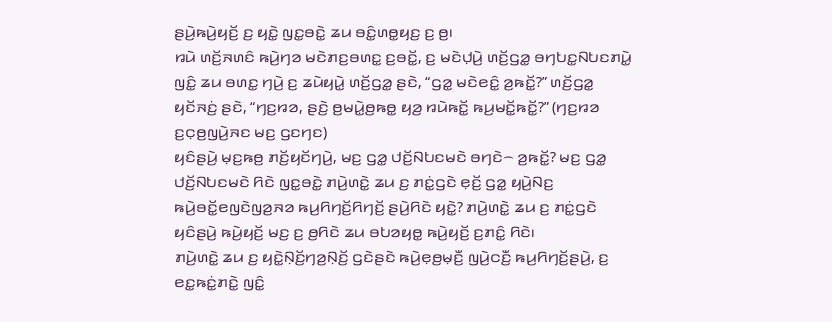ꤔꤣꤧ꤬ꤒꤣꤧ꤬ꤟꤢꤩ꤬ ꤢ꤬ ꤟꤢꤧ꤭ ꤜꤢ꤭ꤋꤢꤧ꤭ ꤘꤣ ꤋꤢꤨ꤭ꤛꤥ꤭ꤟꤢ꤬ ꤢ꤬ ꤥ꤬꤯
ꤙꤣꤧ ꤛꤢꤩ꤬ꤏꤛꤢꤨ ꤒꤣꤧ꤬ꤚꤤ ꤗꤢꤧꤊꤢ꤬ꤋꤛꤢ꤭ ꤢ꤬ꤋꤢꤩ꤭, ꤢ꤬ ꤗꤢꤧꤓ꤫ꤣꤧ꤬ ꤛꤢꤩ꤬ꤞꤤ꤭ ꤋꤚꤝꤢ꤭ꤡꤝꤢꤊꤣꤧ꤭ ꤜꤢꤨ꤭ ꤘꤣ ꤋꤛꤢ꤭ ꤚꤣꤧ꤬ ꤢ꤬ ꤘꤣꤧꤟꤣꤧ꤭ ꤛꤢꤩ꤬ꤞꤤ꤭ ꤔꤢꤧ, “ꤞꤤ꤭ ꤗꤢꤧꤕꤢꤨ꤭ ꤤ꤬ꤒꤢꤩ꤭?” ꤛꤢꤩ꤬ꤞꤤ꤭ ꤟꤢꤩꤏꤢꤦ꤬ ꤔꤢꤧ, “ꤚꤢ꤬ꤙꤤ, ꤔꤢꤧ꤬ ꤥ꤬ꤗꤣꤧ꤭ꤥ꤬ꤒꤥ꤭ ꤟꤤ꤬ ꤙꤣꤧꤒꤢꤩ꤭ ꤒꤣ꤬ꤗꤢꤩ꤭ꤒꤢꤩ꤭?” (ꤚꤢ꤬ꤙꤤ ꤢ꤬ꤍ꤫ꤥ꤬ꤜꤣꤧ꤬ꤏꤢ ꤗꤢ꤬ ꤞꤢꤚꤢ)
ꤟꤢꤨꤔꤣꤧ꤬ ꤗ꤫ꤢ꤬ꤒꤥ꤬ ꤊꤢꤩ꤬ꤟꤢꤩꤚꤣꤧ꤬, ꤗꤢ꤬ ꤞꤤ꤭ ꤓꤢꤩ꤬ꤡꤝꤢꤗꤢꤧ ꤋꤚꤢꤧ꤮ ꤤ꤬ꤒꤢꤩ꤭? ꤗꤢ꤬ ꤞꤤ꤭ ꤓꤢꤩ꤬ꤡꤝꤢꤗꤢꤧ ꤖꤢꤧ ꤜꤢ꤭ꤋꤢꤧ꤭ ꤊꤣꤧ꤬ꤛꤢꤧ꤭ ꤘꤣ ꤢ꤬ ꤊꤢꤦ꤭ꤞꤢꤧ ꤕ꤫ꤢꤩ꤬ ꤞꤤ꤭ ꤟꤣꤧ꤬ꤡꤢ꤬ ꤒꤣꤧ꤬ꤋꤢꤩ꤭ꤕꤜꤢꤧꤜꤤ꤬ꤏꤤ ꤒꤣ꤬ꤖꤚꤢꤩ꤬ꤖꤚꤢꤩ꤬ ꤔꤣꤧ꤬ꤖꤢꤧ ꤟꤢꤧ꤭? ꤊꤣꤧ꤬ꤛꤢꤧ꤭ ꤘꤣ ꤢ꤬ ꤊꤢꤦ꤭ꤞꤢꤧ ꤟꤢꤨꤔꤣꤧ꤬ ꤒꤣꤧ꤬ꤟꤢꤩ꤬ ꤗꤢ꤬ ꤢ꤬ ꤥ꤬ꤖꤢꤧ ꤘꤣ ꤋꤝꤤꤟꤥ꤭ ꤒꤣꤧ꤬ꤟꤢꤩ꤬ ꤢ꤬ꤊꤢꤨ꤭ ꤖꤢꤧ꤯
ꤊꤣꤧ꤬ꤛꤢꤧ꤭ ꤘꤣ ꤢ꤬ ꤟꤢꤧ꤭ꤡ꤫ꤢꤩ꤬ꤚꤤ꤬ꤡ꤫ꤢꤩ꤬ ꤞꤢꤧꤔꤢꤧ ꤒꤣꤧ꤬ꤕ꤫ꤥ꤬ꤗ꤫ꤢꤪ꤬ ꤜꤣꤧ꤬ꤍꤢꤪ꤬ ꤒꤣ꤬ꤖꤚꤢꤩ꤬ꤔꤣꤧ꤬, ꤢ꤬ ꤕꤢ꤭ꤒꤢꤦ꤭ꤊꤢꤧ꤭ ꤜꤢꤨ꤭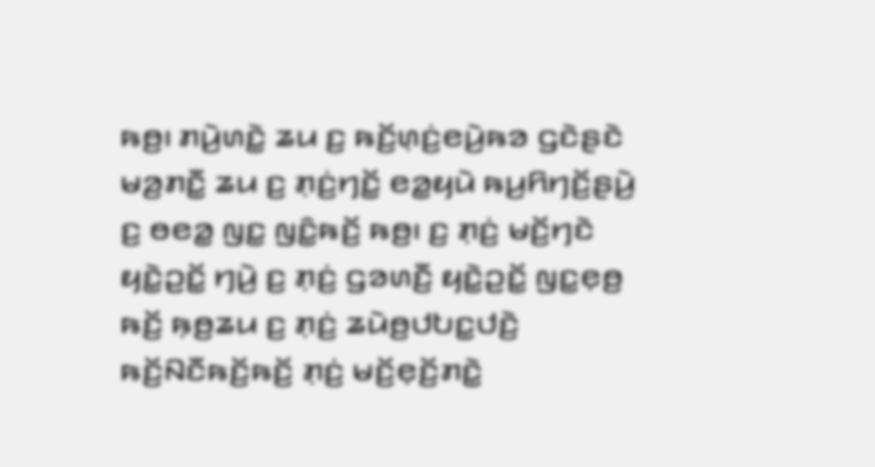ꤒꤥ꤬꤯ ꤊꤣꤧ꤬ꤛꤢꤧ꤭ ꤘꤣ ꤢ꤬ ꤒꤢꤩ꤬ꤛ꤫ꤢꤦ꤬ꤕꤣꤧ꤬ꤒꤤ ꤞꤢꤧꤔꤢꤧ ꤗꤤ꤬ꤊꤢꤪ꤭ ꤘꤣ ꤢ꤬ ꤊ꤫ꤢꤦ꤬ꤚꤢꤩ꤭ ꤕꤤ꤭ꤟꤣꤧ ꤒꤣ꤬ꤖꤚꤢꤩ꤬ꤔꤣꤧ꤬ ꤢ꤬ ꤥꤕꤤ꤭ ꤜꤢ꤭ ꤜꤢꤨ꤭ꤒꤢꤩ꤬ ꤒꤥ꤬꤯ ꤢ꤬ ꤊ꤫ꤢꤦ꤬ ꤗꤢꤩ꤬ꤚꤢꤧ ꤟꤢꤧ꤭ꤑꤢꤩ꤭ ꤚꤣꤧ꤬ ꤢ꤬ ꤊ꤫ꤢꤦ꤬ ꤞꤤꤛꤢꤪ꤬ ꤟꤢꤧ꤭ꤑꤢꤩ꤭ ꤜꤢ꤭ꤕ꤫ꤥ꤬ ꤒꤢꤩ꤬ ꤒ꤫ꤥ꤬ꤘꤣ ꤢ꤬ ꤊ꤫ꤢꤦ꤬ ꤘꤣꤧꤥ꤬ꤓꤝꤢ꤭ꤓꤢꤧ꤬ ꤒꤢꤩ꤬ꤡꤢꤪꤒꤢꤩ꤬ꤒꤢꤩ꤬ ꤊ꤫ꤢꤦ꤬ ꤗꤢꤩ꤬ꤕ꤫ꤢꤩ꤬ꤊꤢꤧ꤭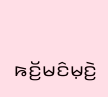ꤒꤢꤩ꤬ꤗꤢꤨꤗ꤫ꤢꤧ꤬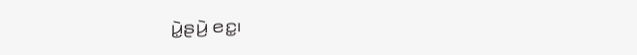ꤣꤧ꤭ꤔꤣꤧ꤬ ꤕꤢ꤭꤯